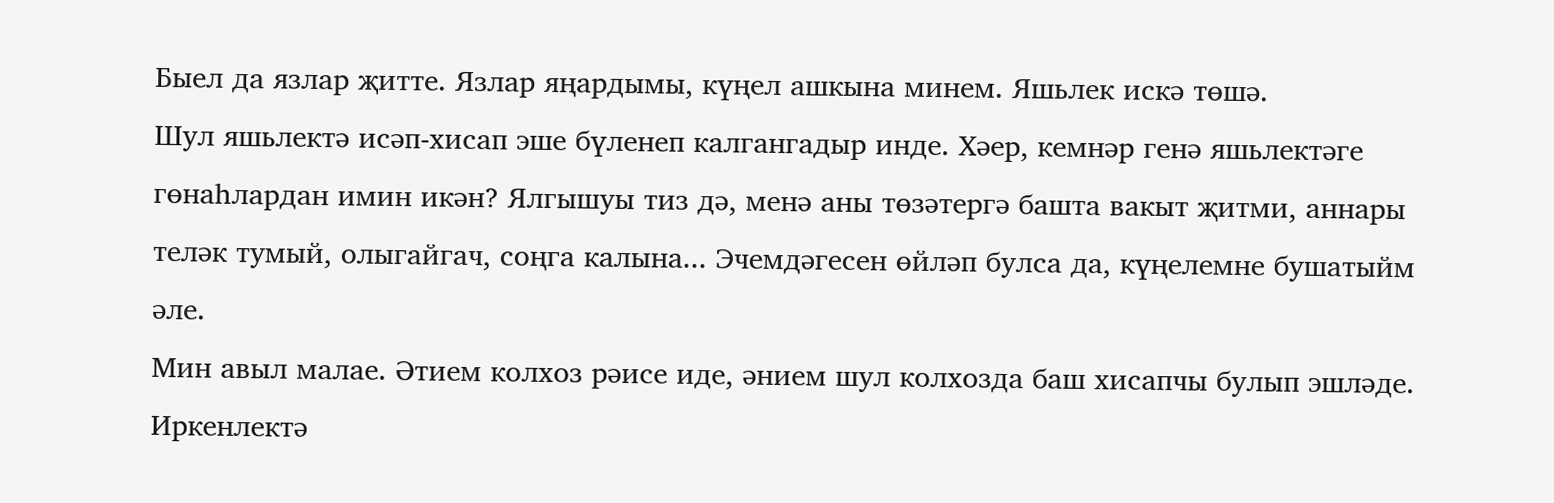Быел да язлар җитте. Язлар яңардымы, күңел ашкына минем. Яшьлек искә төшә.
Шул яшьлектә исәп-хисап эше бүленеп калгангадыр инде. Хәер, кемнәр генә яшьлектәге гөнаһлардан имин икән? Ялгышуы тиз дә, менә аны төзәтергә башта вакыт җитми, аннары теләк тумый, олыгайгач, соңга калына... Эчемдәгесен өйләп булса да, күңелемне бушатыйм әле.
Мин авыл малае. Әтием колхоз рәисе иде, әнием шул колхозда баш хисапчы булып эшләде. Иркенлектә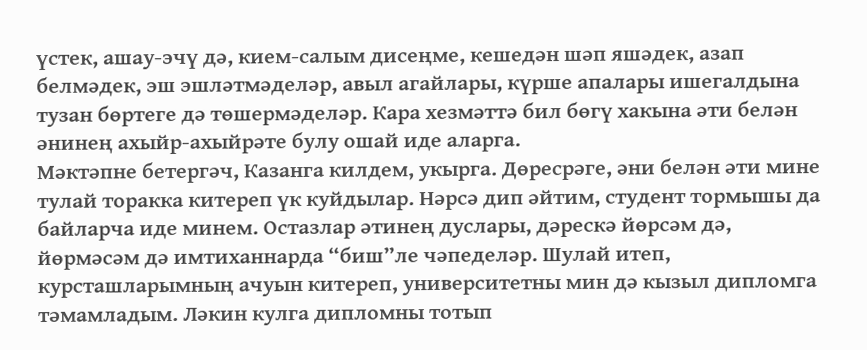үстек, ашау-эчү дә, кием-салым дисеңме, кешедән шәп яшәдек, азап белмәдек, эш эшләтмәделәр, авыл агайлары, күрше апалары ишегалдына тузан бөртеге дә төшермәделәр. Кара хезмәттә бил бөгү хакына әти белән әнинең ахыйр-ахыйрәте булу ошай иде аларга.
Мәктәпне бетергәч, Казанга килдем, укырга. Дөресрәге, әни белән әти мине тулай торакка китереп үк куйдылар. Нәрсә дип әйтим, студент тормышы да байларча иде минем. Остазлар әтинең дуслары, дәрескә йөрсәм дә, йөрмәсәм дә имтиханнарда “биш”ле чәпеделәр. Шулай итеп, курсташларымның ачуын китереп, университетны мин дә кызыл дипломга тәмамладым. Ләкин кулга дипломны тотып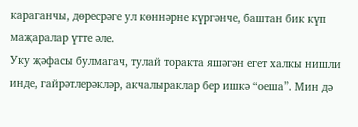караганчы, дөресрәге ул көннәрне күргәнче, баштан бик күп маҗаралар үтте әле.
Уку җәфасы булмагач, тулай торакта яшәгән егет халкы нишли инде, гайрәтлерәкләр, акчалыраклар бер ишкә “оеша”. Мин дә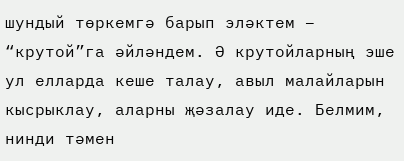шундый төркемгә барып эләктем – “крутой”га әйләндем. Ә крутойларның эше ул елларда кеше талау, авыл малайларын кысрыклау, аларны җәзалау иде. Белмим, нинди тәмен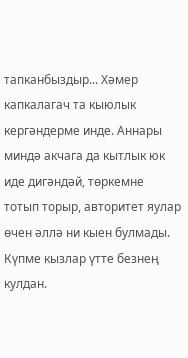тапканбыздыр... Хәмер капкалагач та кыюлык кергәндерме инде. Аннары миндә акчага да кытлык юк иде дигәндәй, төркемне тотып торыр, авторитет яулар өчен әллә ни кыен булмады. Күпме кызлар үтте безнең кулдан.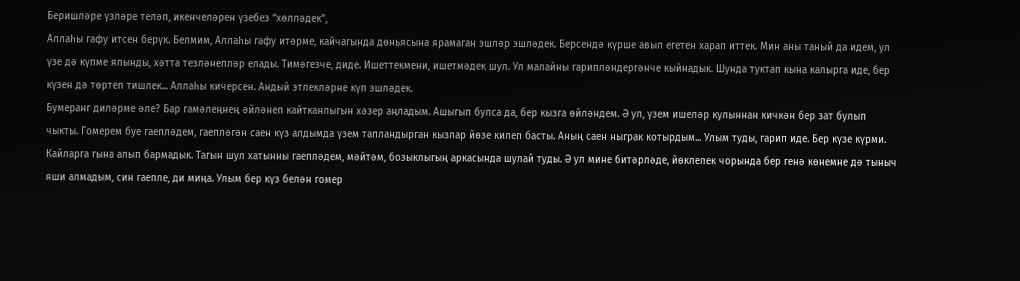Беришләре үзләре теләп, икенчеләрен үзебез “хөлләдек”,
Аллаһы гафу итсен берүк. Белмим, Аллаһы гафу итәрме, кайчагында дөньясына ярамаган эшләр эшләдек. Берсендә күрше авыл егетен харап иттек. Мин аны таный да идем, ул үзе дә күпме ялынды, хәтта тезләнепләр елады. Тимәгезче, диде. Ишеттекмени, ишетмәдек шул. Ул малайны гарипләндергәнче кыйнадык. Шунда туктап кына калырга иде, бер күзен дә төртеп тишлек... Аллаһы кичерсен. Андый этлекләрне күп эшләдек.
Бумеранг диләрме әле? Бар гамәлеңнең әйләнеп кайтканлыгын хәзер аңладым. Ашыгып булса да, бер кызга өйләндем. Ә ул, үзем ишеләр кулыннан кичкән бер зат булып чыкты. Гомерем буе гаепләдем, гаепләгән саен күз алдымда үзем тапландырган кызлар йөзе килеп басты. Аның саен ныграк котырдым... Улым туды, гарип иде. Бер күзе күрми. Кайларга гына алып бармадык. Тагын шул хатынны гаепләдем, мәйтәм, бозыклыгың аркасында шулай туды. Ә ул мине битәрләде, йөклелек чорында бер генә көнемне дә тыныч яши алмадым, син гаепле, ди миңа. Улым бер күз белән гомер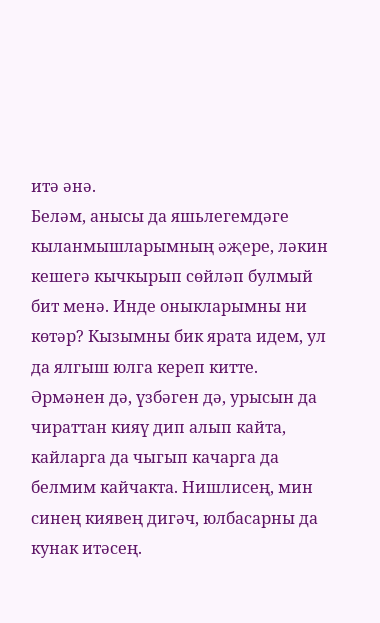итә әнә.
Беләм, анысы да яшьлегемдәге кыланмышларымның әҗере, ләкин кешегә кычкырып сөйләп булмый бит менә. Инде оныкларымны ни көтәр? Кызымны бик ярата идем, ул да ялгыш юлга кереп китте. Әрмәнен дә, үзбәген дә, урысын да чираттан кияү дип алып кайта, кайларга да чыгып качарга да белмим кайчакта. Нишлисең, мин синең киявең дигәч, юлбасарны да кунак итәсең.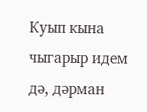Куып кына чыгарыр идем дә, дәрман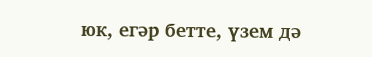юк, егәр бетте, үзем дә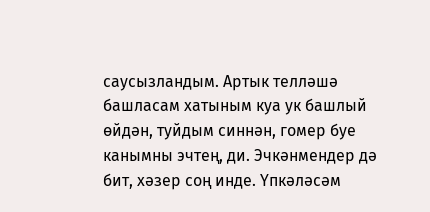саусызландым. Артык телләшә башласам хатыным куа ук башлый өйдән, туйдым синнән, гомер буе канымны эчтең, ди. Эчкәнмендер дә бит, хәзер соң инде. Үпкәләсәм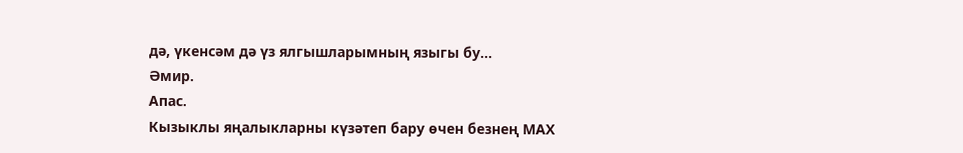дә, үкенсәм дә үз ялгышларымның языгы бу...
Әмир.
Апас.
Кызыклы яңалыкларны күзәтеп бару өчен безнең МАХ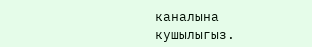каналына кушылыгыз.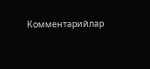Комментарийлар